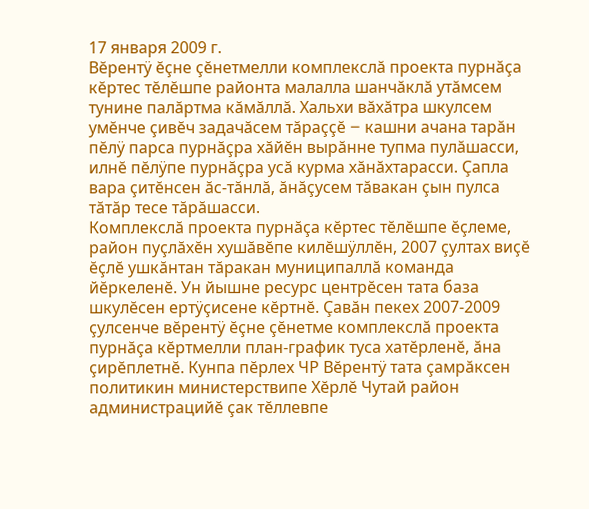17 января 2009 г.
Вĕрентÿ ĕçне çĕнетмелли комплекслă проекта пурнăçа кĕртес тĕлĕшпе районта малалла шанчăклă утăмсем тунине палăртма кăмăллă. Хальхи вăхăтра шкулсем умĕнче çивĕч задачăсем тăраççĕ – кашни ачана тарăн пĕлÿ парса пурнăçра хăйĕн вырăнне тупма пулăшасси, илнĕ пĕлÿпе пурнăçра усă курма хăнăхтарасси. Çапла вара çитĕнсен ăс-тăнлă, ăнăçусем тăвакан çын пулса тăтăр тесе тăрăшасси.
Комплекслă проекта пурнăçа кĕртес тĕлĕшпе ĕçлеме, район пуçлăхĕн хушăвĕпе килĕшÿллĕн, 2007 çултах виçĕ ĕçлĕ ушкăнтан тăракан муниципаллă команда йĕркеленĕ. Ун йышне ресурс центрĕсен тата база шкулĕсен ертÿçисене кĕртнĕ. Çавăн пекех 2007-2009 çулсенче вĕрентÿ ĕçне çĕнетме комплекслă проекта пурнăçа кĕртмелли план-график туса хатĕрленĕ, ăна çирĕплетнĕ. Кунпа пĕрлех ЧР Вĕрентÿ тата çамрăксен политикин министерствипе Хĕрлĕ Чутай район администрацийĕ çак тĕллевпе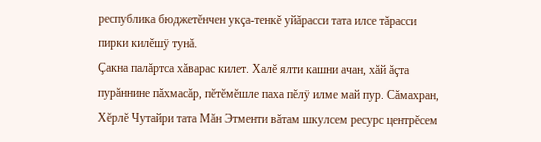республика бюджетĕнчен укçа-тенкĕ уйăрасси тата илсе тăрасси пирки килĕшÿ тунă.
Çакна палăртса хăварас килет. Халĕ ялти кашни ачан, хăй ăçта пурăннине пăхмасăр, пĕтĕмĕшле паха пĕлÿ илме май пур. Сăмахран, Хĕрлĕ Чутайри тата Мăн Этменти вăтам шкулсем ресурс центрĕсем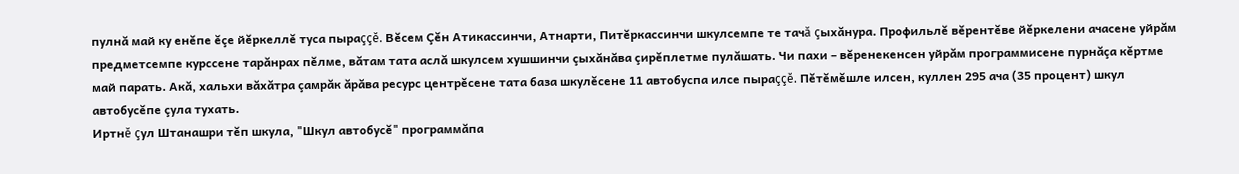пулнă май ку енĕпе ĕçе йĕркеллĕ туса пыраççĕ. Вĕсем Çĕн Атикассинчи, Атнарти, Питĕркассинчи шкулсемпе те тачă çыхăнура. Профильлĕ вĕрентĕве йĕркелени ачасене уйрăм предметсемпе курссене тарăнрах пĕлме, вăтам тата аслă шкулсем хушшинчи çыхăнăва çирĕплетме пулăшать. Чи пахи – вĕренекенсен уйрăм программисене пурнăçа кĕртме май парать. Акă, хальхи вăхăтра çамрăк ăрăва ресурс центрĕсене тата база шкулĕсене 11 автобуспа илсе пыраççĕ. Пĕтĕмĕшле илсен, куллен 295 ача (35 процент) шкул автобусĕпе çула тухать.
Иртнĕ çул Штанашри тĕп шкула, "Шкул автобусĕ" программăпа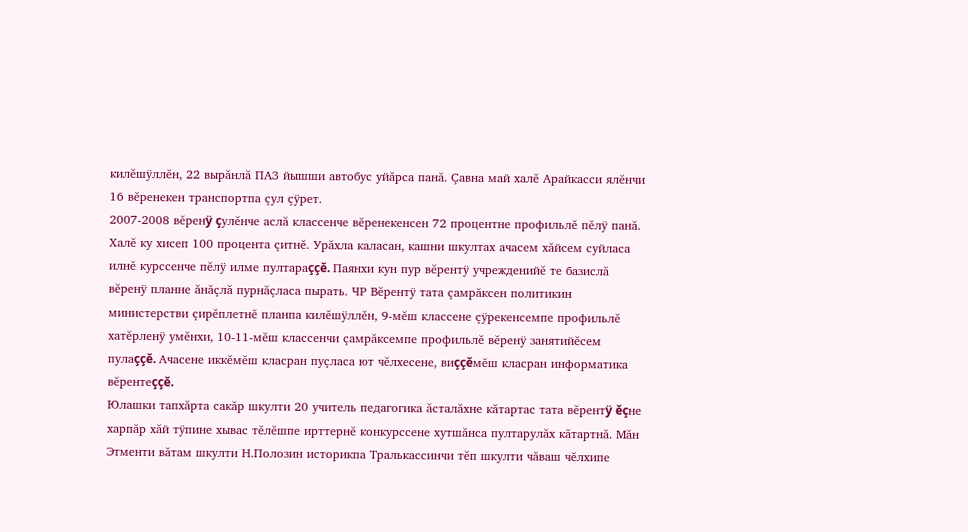килĕшÿллĕн, 22 вырăнлă ПАЗ йышши автобус уйăрса панă. Çавна май халĕ Арайкасси ялĕнчи 16 вĕренекен транспортпа çул çÿрет.
2007-2008 вĕренÿ çулĕнче аслă классенче вĕренекенсен 72 процентне профильлĕ пĕлÿ панă. Халĕ ку хисеп 100 процента çитнĕ. Урăхла каласан, кашни шкултах ачасем хăйсем суйласа илнĕ курссенче пĕлÿ илме пултараççĕ. Паянхи кун пур вĕрентÿ учрежденийĕ те базислă вĕренÿ планне ăнăçлă пурнăçласа пырать. ЧР Вĕрентÿ тата çамрăксен политикин министерстви çирĕплетнĕ планпа килĕшÿллĕн, 9-мĕш классене çÿрекенсемпе профильлĕ хатĕрленÿ умĕнхи, 10-11-мĕш классенчи çамрăксемпе профильлĕ вĕренÿ занятийĕсем пулаççĕ. Ачасене иккĕмĕш класран пуçласа ют чĕлхесене, виççĕмĕш класран информатика вĕрентеççĕ.
Юлашки тапхăрта сакăр шкулти 20 учитель педагогика ăсталăхне кăтартас тата вĕрентÿ ĕçне харпăр хăй тÿпине хывас тĕлĕшпе ирттернĕ конкурссене хутшăнса пултарулăх кăтартнă. Мăн Этменти вăтам шкулти Н.Полозин историкпа Тралькассинчи тĕп шкулти чăваш чĕлхипе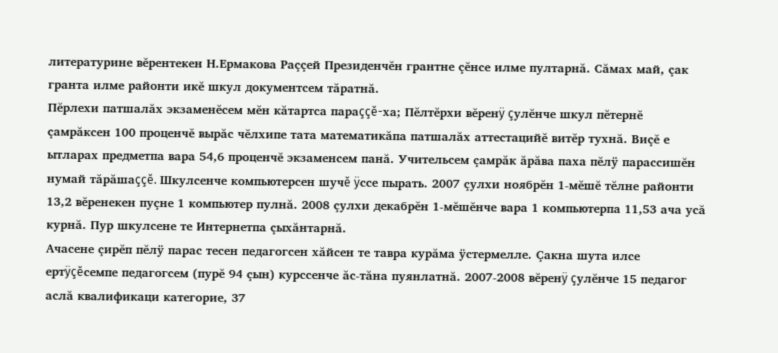литературине вĕрентекен Н.Ермакова Раççей Президенчĕн грантне çĕнсе илме пултарнă. Сăмах май, çак гранта илме районти икĕ шкул документсем тăратнă.
Пĕрлехи патшалăх экзаменĕсем мĕн кăтартса параççĕ-ха; Пĕлтĕрхи вĕренÿ çулĕнче шкул пĕтернĕ çамрăксен 100 проценчĕ вырăс чĕлхипе тата математикăпа патшалăх аттестацийĕ витĕр тухнă. Виçĕ е ытларах предметпа вара 54,6 проценчĕ экзаменсем панă. Учительсем çамрăк ăрăва паха пĕлÿ парассишĕн нумай тăрăшаççĕ. Шкулсенче компьютерсен шучĕ ÿссе пырать. 2007 çулхи ноябрĕн 1-мĕшĕ тĕлне районти 13,2 вĕренекен пуçне 1 компьютер пулнă. 2008 çулхи декабрĕн 1-мĕшĕнче вара 1 компьютерпа 11,53 ача усă курнă. Пур шкулсене те Интернетпа çыхăнтарнă.
Ачасене çирĕп пĕлÿ парас тесен педагогсен хăйсен те тавра курăма ÿстермелле. Çакна шута илсе ертÿçĕсемпе педагогсем (пурĕ 94 çын) курссенче ăс-тăна пуянлатнă. 2007-2008 вĕренÿ çулĕнче 15 педагог аслă квалификаци категорие, 37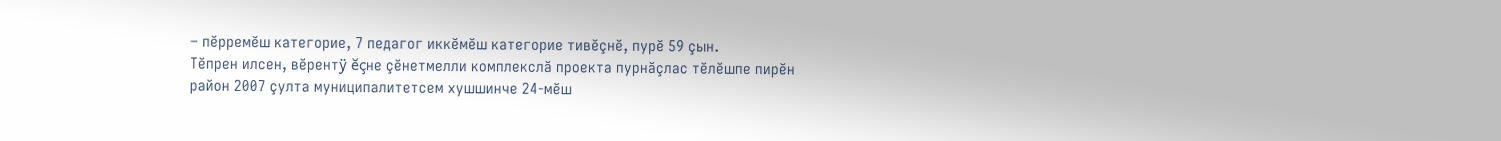– пĕрремĕш категорие, 7 педагог иккĕмĕш категорие тивĕçнĕ, пурĕ 59 çын.
Тĕпрен илсен, вĕрентÿ ĕçне çĕнетмелли комплекслă проекта пурнăçлас тĕлĕшпе пирĕн район 2007 çулта муниципалитетсем хушшинче 24-мĕш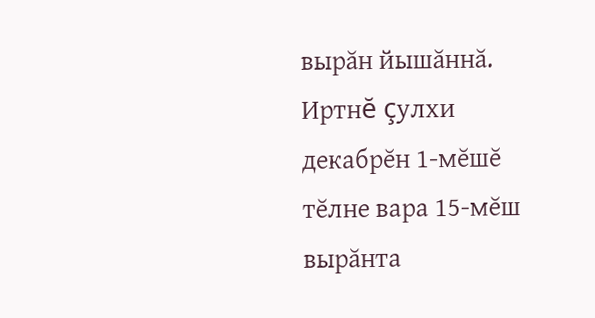вырăн йышăннă. Иртнĕ çулхи декабрĕн 1-мĕшĕ тĕлне вара 15-мĕш вырăнта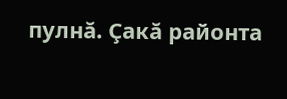пулнă. Çакă районта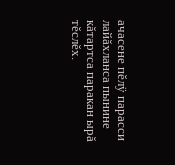ачасене пĕлÿ парасси лайăхланса пынине кăтартса паракан ырă тĕслĕх.